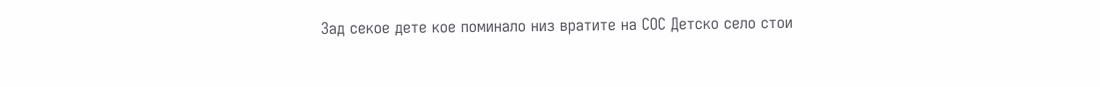Зад секое дете кое поминало низ вратите на СОС Детско село стои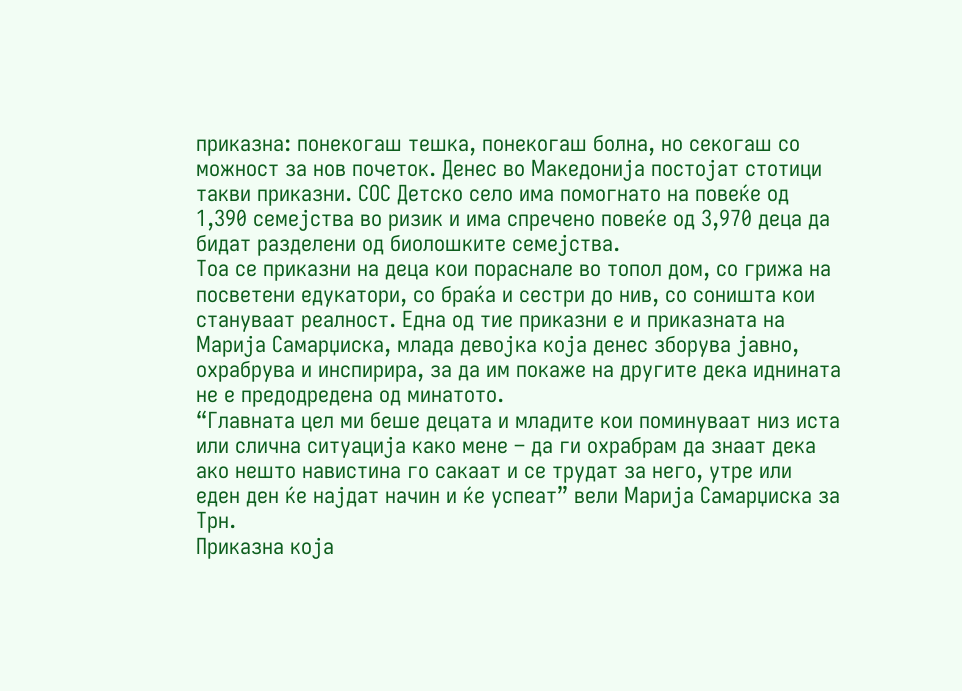приказна: понекогаш тешка, понекогаш болна, но секогаш со можност за нов почеток. Денес во Македонија постојат стотици такви приказни. СОС Детско село има помогнато на повеќе од 1,390 семејства во ризик и има спречено повеќе од 3,970 деца да бидат разделени од биолошките семејства.
Тоа се приказни на деца кои пораснале во топол дом, со грижа на посветени едукатори, со браќа и сестри до нив, со соништа кои стануваат реалност. Една од тие приказни е и приказната на Марија Самарџиска, млада девојка која денес зборува јавно, охрабрува и инспирира, за да им покаже на другите дека иднината не е предодредена од минатото.
“Главната цел ми беше децата и младите кои поминуваат низ иста или слична ситуација како мене – да ги охрабрам да знаат дека ако нешто навистина го сакаат и се трудат за него, утре или еден ден ќе најдат начин и ќе успеат” вели Марија Самарџиска за Трн.
Приказна која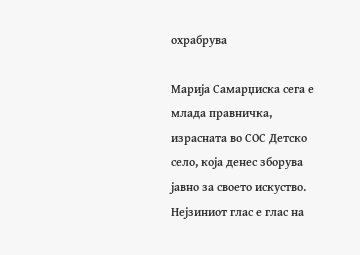охрабрува

Марија Самарџиска сега е млада правничка, израсната во СОС Детско село, која денес зборува јавно за своето искуство. Нејзиниот глас е глас на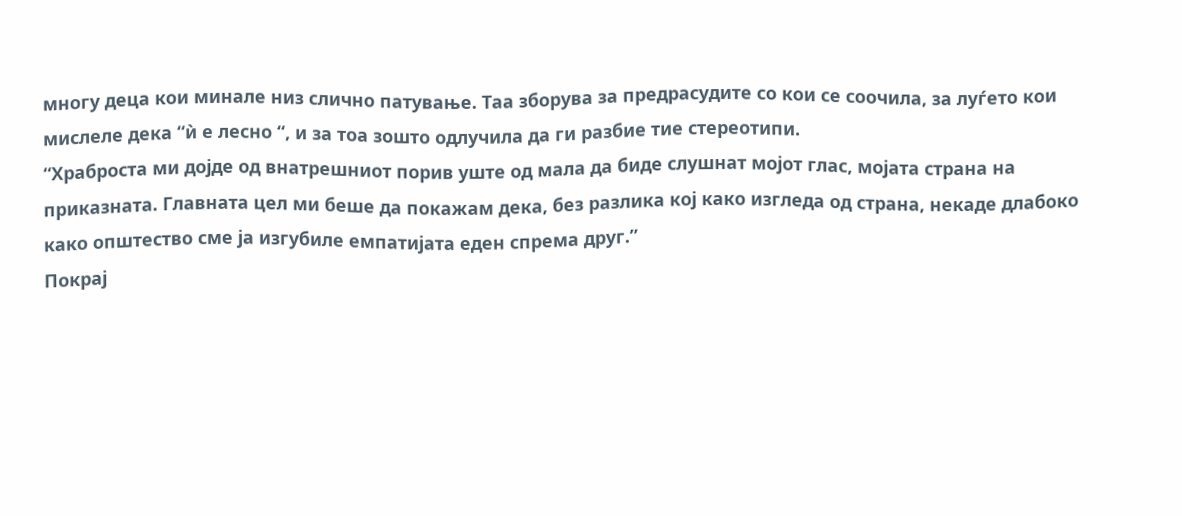многу деца кои минале низ слично патување. Таа зборува за предрасудите со кои се соочила, за луѓето кои мислеле дека “ѝ е лесно “, и за тоа зошто одлучила да ги разбие тие стереотипи.
“Храброста ми дојде од внатрешниот порив уште од мала да биде слушнат мојот глас, мојата страна на приказната. Главната цел ми беше да покажам дека, без разлика кој како изгледа од страна, некаде длабоко како општество сме ја изгубиле емпатијата еден спрема друг.”
Покрај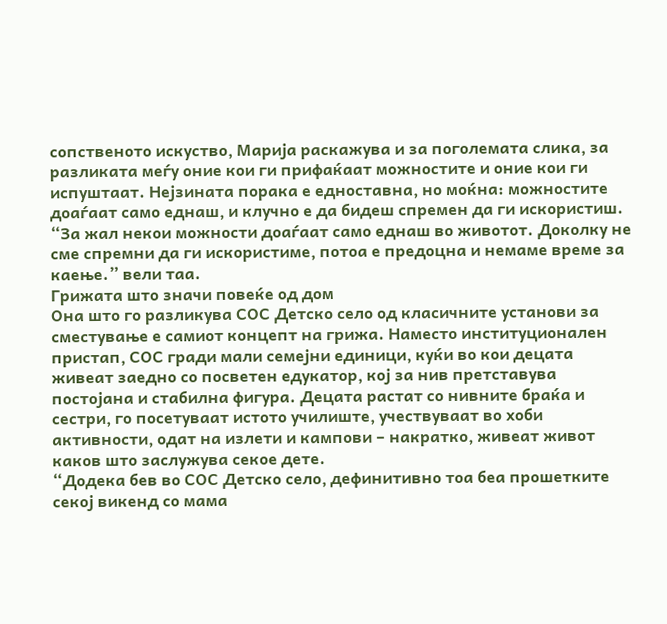сопственото искуство, Марија раскажува и за поголемата слика, за разликата меѓу оние кои ги прифаќаат можностите и оние кои ги испуштаат. Нејзината порака е едноставна, но моќна: можностите доаѓаат само еднаш, и клучно е да бидеш спремен да ги искористиш.
“За жал некои можности доаѓаат само еднаш во животот. Доколку не сме спремни да ги искористиме, потоа е предоцна и немаме време за каење.” вели таа.
Грижата што значи повеќе од дом
Она што го разликува СОС Детско село од класичните установи за сместување е самиот концепт на грижа. Наместо институционален пристап, СОС гради мали семејни единици, куќи во кои децата живеат заедно со посветен едукатор, кој за нив претставува постојана и стабилна фигура. Децата растат со нивните браќа и сестри, го посетуваат истото училиште, учествуваат во хоби активности, одат на излети и кампови – накратко, живеат живот каков што заслужува секое дете.
“Додека бев во СОС Детско село, дефинитивно тоа беа прошетките секој викенд со мама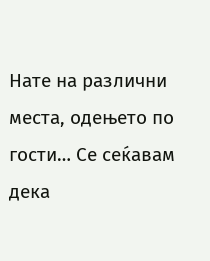Нате на различни места, одењето по гости… Се сеќавам дека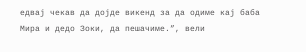едвај чекав да дојде викенд за да одиме кај баба Мира и дедо Зоки, да пешачиме.”, вeли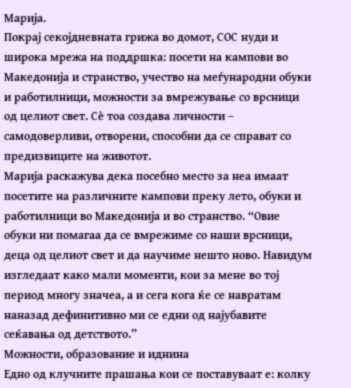Марија.
Покрај секојдневната грижа во домот, СОС нуди и широка мрежа на поддршка: посети на кампови во Македонија и странство, учество на меѓународни обуки и работилници, можности за вмрежување со врсници од целиот свет. Сè тоа создава личности – самодоверливи, отворени, способни да се справат со предизвиците на животот.
Марија раскажува дека посебно место за неа имаат посетите на различните кампови преку лето, обуки и работилници во Македонија и во странство. “Овие обуки ни помагаа да се вмрежиме со наши врсници, деца од целиот свет и да научиме нешто ново. Навидум изгледаат како мали моменти, кои за мене во тој период многу значеа, а и сега кога ќе се навратам наназад дефинитивно ми се едни од најубавите сеќавања од детството.”
Можности, образование и иднина
Едно од клучните прашања кои се поставуваат е: колку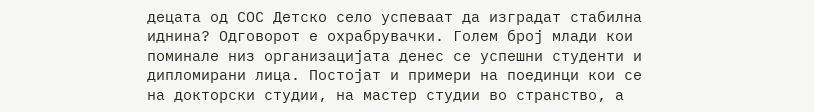децата од СОС Детско село успеваат да изградат стабилна иднина? Одговорот е охрабрувачки. Голем број млади кои поминале низ организацијата денес се успешни студенти и дипломирани лица. Постојат и примери на поединци кои се на докторски студии, на мастер студии во странство, а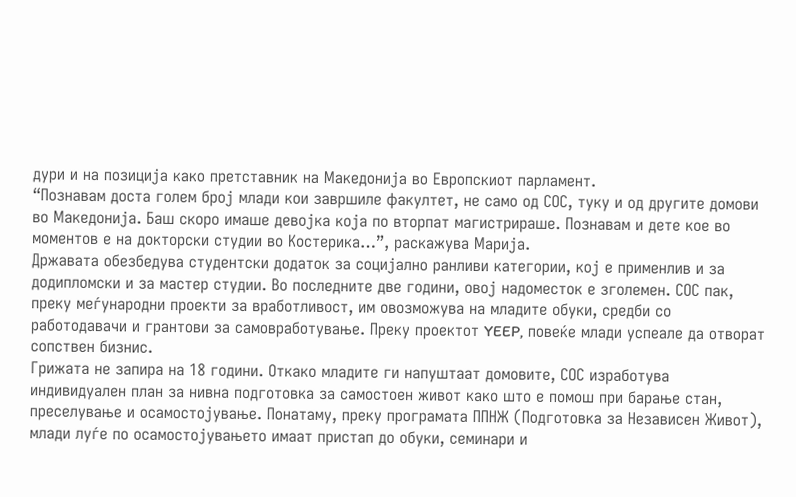дури и на позициja како претставник на Македонија во Европскиот парламент.
“Познавам доста голем број млади кои завршиле факултет, не само од СОС, туку и од другите домови во Македонија. Баш скоро имаше девојка која по вторпат магистрираше. Познавам и дете кое во моментов е на докторски студии во Костерика…”, раскажува Марија.
Државата обезбедува студентски додаток за социјално ранливи категории, кој е применлив и за додипломски и за мастер студии. Во последните две години, овој надоместок е зголемен. СОС пак, преку меѓународни проекти за вработливост, им овозможува на младите обуки, средби со работодавачи и грантови за самовработување. Преку проектот YEEP, повеќе млади успеале да отворат сопствен бизнис.
Грижата не запира на 18 години. Откако младите ги напуштаат домовите, СОС изработува индивидуален план за нивна подготовка за самостоен живот како што е помош при барање стан, преселување и осамостојување. Понатаму, преку програмата ППНЖ (Подготовка за Независен Живот), млади луѓе по осамостојувањето имаат пристап до обуки, семинари и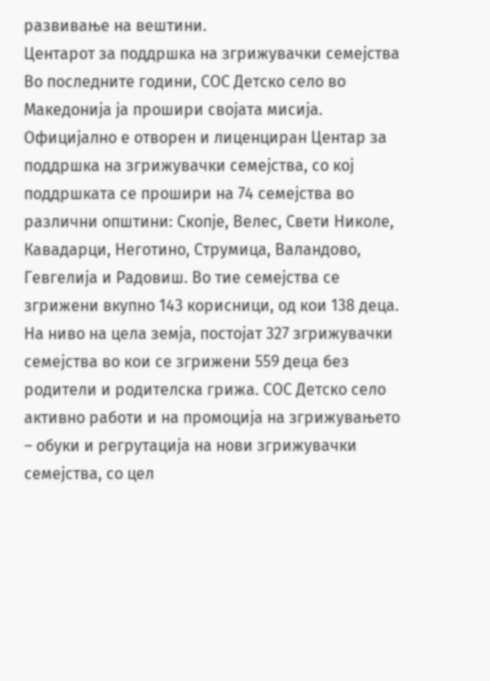развивање на вештини.
Центарот за поддршка на згрижувачки семејства
Во последните години, СОС Детско село во Македонија ја прошири својата мисија. Официјално е отворен и лиценциран Центар за поддршка на згрижувачки семејства, со кој поддршката се прошири на 74 семејства во различни општини: Скопје, Велес, Свети Николе, Кавадарци, Неготино, Струмица, Валандово, Гевгелија и Радовиш. Во тие семејства се згрижени вкупно 143 корисници, од кои 138 деца.
На ниво на цела земја, постојат 327 згрижувачки семејства во кои се згрижени 559 деца без родители и родителска грижа. СОС Детско село активно работи и на промоција на згрижувањето – обуки и регрутација на нови згрижувачки семејства, со цел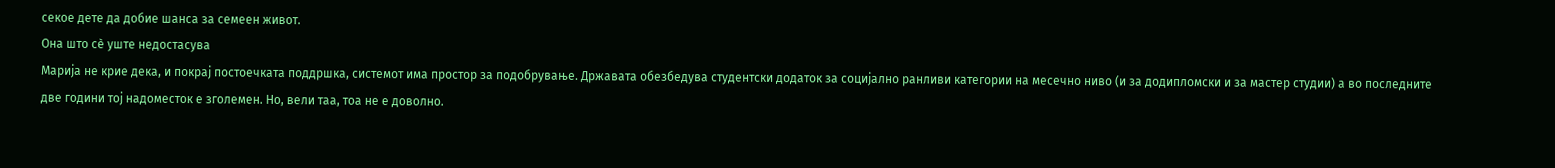секое дете да добие шанса за семеен живот.
Она што сè уште недостасува
Марија не крие дека, и покрај постоечката поддршка, системот има простор за подобрување. Државата обезбедува студентски додаток за социјално ранливи категории на месечно ниво (и за додипломски и за мастер студии) а во последните две години тој надоместок е зголемен. Но, вели таа, тоа не е доволно.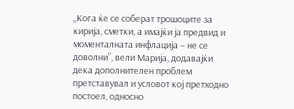„Кога ќе се соберат трошоците за кирија, сметки, а имајќи ја предвид и моменталната инфлација – не се доволни”, вели Марија, додавајќи дека дополнителен проблем претставувал и условот кој претходно постоел, односно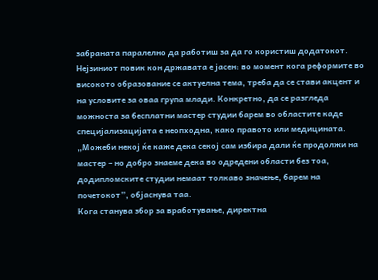забраната паралелно да работиш за да го користиш додатокот.
Нејзиниот повик кон државата е јасен: во момент кога реформите во високото образование се актуелна тема, треба да се стави акцент и на условите за оваа група млади. Конкретно, да се разгледа можноста за бесплатни мастер студии барем во областите каде специјализацијата е неопходна, како правото или медицината. „Можеби некој ќе каже дека секој сам избира дали ќе продолжи на мастер – но добро знаеме дека во одредени области без тоа, додипломските студии немаат толкаво значење, барем на почетокот”, објаснува таа.
Кога станува збор за вработување, директна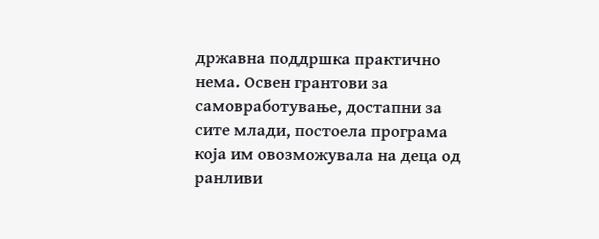државна поддршка практично нема. Освен грантови за самовработување, достапни за сите млади, постоела програма која им овозможувала на деца од ранливи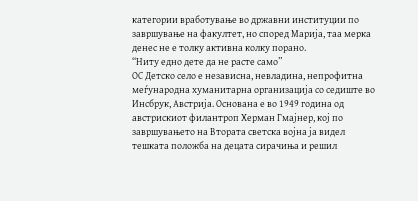категории вработување во државни институции по завршување на факултет, но според Марија, таа мерка денес не е толку активна колку порано.
“Ниту едно дете да не расте само”
ОС Детско село е независна, невладина, непрофитна меѓународна хуманитарна организација со седиште во Инсбрук, Австрија. Основана е во 1949 година од австрискиот филантроп Херман Гмајнер, кој по завршувањето на Втората светска војна ја видел тешката положба на децата сирачиња и решил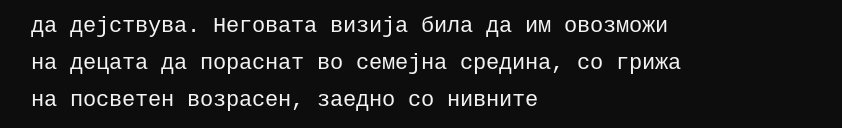да дејствува. Неговата визија била да им овозможи на децата да пораснат во семејна средина, со грижа на посветен возрасен, заедно со нивните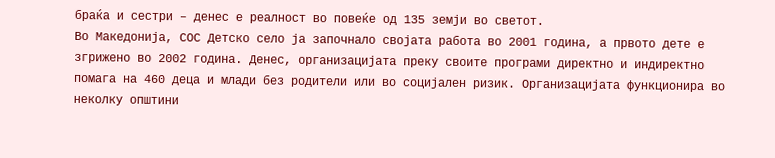браќа и сестри – денес е реалност во повеќе од 135 земји во светот.
Во Македонија, СОС Детско село ја започнало својата работа во 2001 година, а првото дете е згрижено во 2002 година. Денес, организацијата преку своите програми директно и индиректно помага на 460 деца и млади без родители или во социјален ризик. Организацијата функционира во неколку општини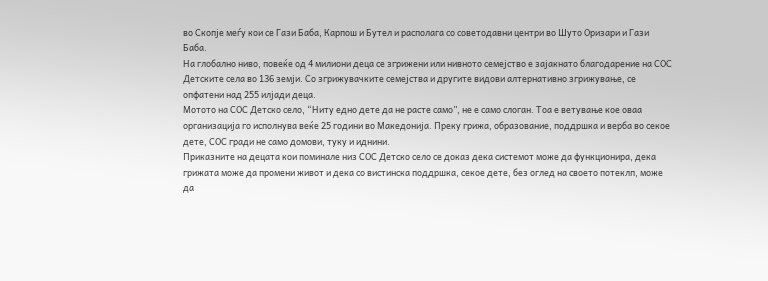во Скопје меѓу кои се Гази Баба, Карпош и Бутел и располага со советодавни центри во Шуто Оризари и Гази Баба.
На глобално ниво, повеќе од 4 милиони деца се згрижени или нивното семејство е зајакнато благодарение на СОС Детските села во 136 земји. Со згрижувачките семејства и другите видови алтернативно згрижување, се опфатени над 255 илјади деца.
Мотото на СОС Детско село, “Ниту едно дете да не расте само”, не е само слоган. Тоа е ветување кое оваа организација го исполнува веќе 25 години во Македонија. Преку грижа, образование, поддршка и верба во секое дете, СОС гради не само домови, туку и иднини.
Приказните на децата кои поминале низ СОС Детско село се доказ дека системот може да функционира, дека грижата може да промени живот и дека со вистинска поддршка, секое дете, без оглед на своето потеклп, може да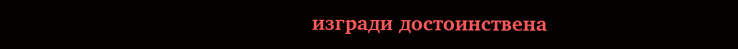изгради достоинствена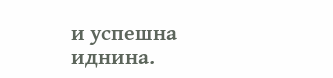и успешна иднина.